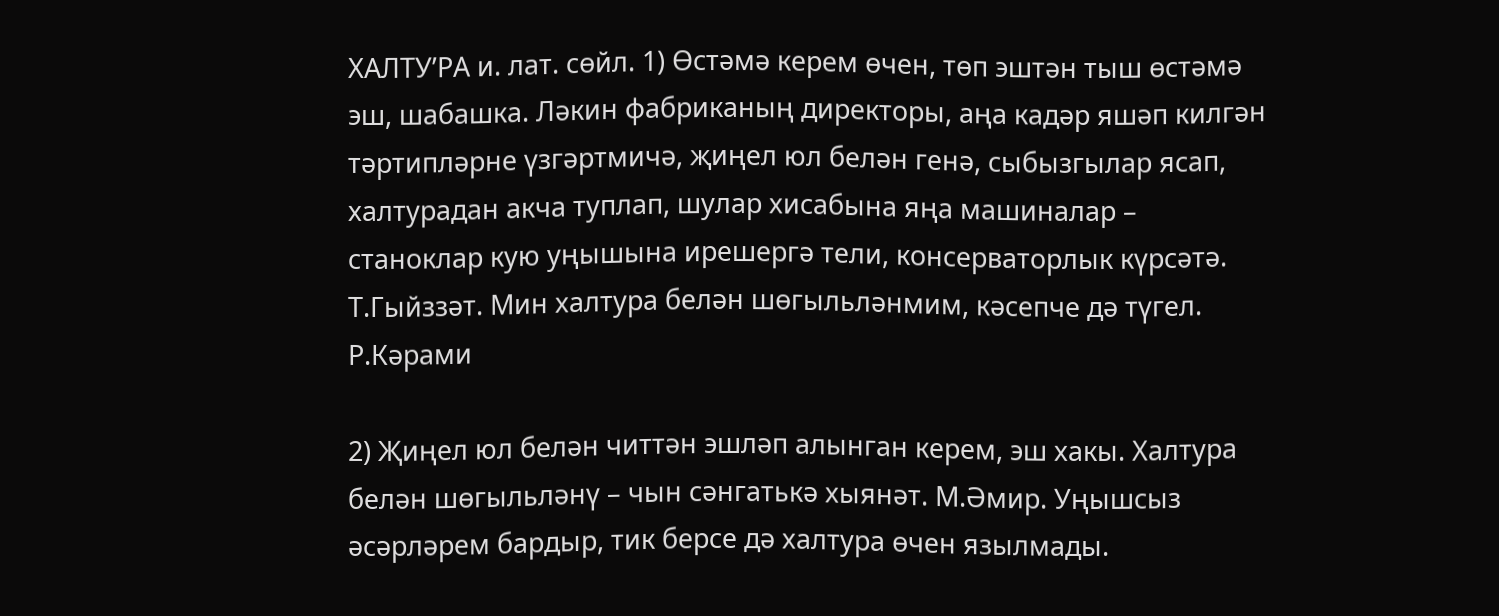ХАЛТУ’РА и. лат. сөйл. 1) Өстәмә керем өчен, төп эштән тыш өстәмә эш, шабашка. Ләкин фабриканың директоры, аңа кадәр яшәп килгән тәртипләрне үзгәртмичә, җиңел юл белән генә, сыбызгылар ясап, халтурадан акча туплап, шулар хисабына яңа машиналар – станоклар кую уңышына ирешергә тели, консерваторлык күрсәтә. Т.Гыйззәт. Мин халтура белән шөгыльләнмим, кәсепче дә түгел. Р.Кәрами

2) Җиңел юл белән читтән эшләп алынган керем, эш хакы. Халтура белән шөгыльләнү – чын сәнгатькә хыянәт. М.Әмир. Уңышсыз әсәрләрем бардыр, тик берсе дә халтура өчен язылмады.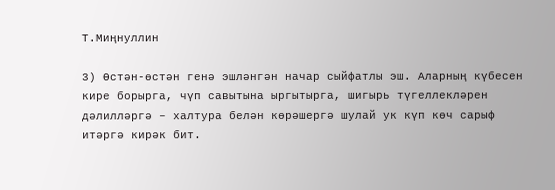Т.Миңнуллин

3) Өстән-өстән генә эшләнгән начар сыйфатлы эш. Аларның күбесен кире борырга, чүп савытына ыргытырга, шигырь түгеллекләрен дәлилләргә – халтура белән көрәшергә шулай ук күп көч сарыф итәргә кирәк бит.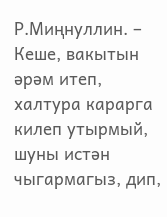Р.Миңнуллин. – Кеше, вакытын әрәм итеп, халтура карарга килеп утырмый, шуны истән чыгармагыз, дип,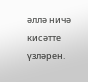әллә ничә кисәтте үзләрен.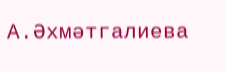А.Әхмәтгалиева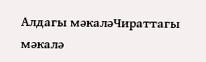Алдагы мәкаләЧираттагы мәкалә